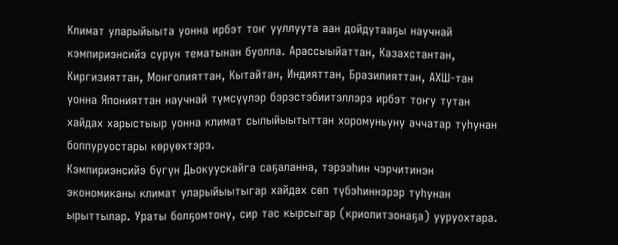Климат уларыйыыта уонна ирбэт тоҥ ууллуута аан дойдутааҕы научнай кэмпириэнсийэ сүрүн тематынан буолла. Арассыыйаттан, Казахстантан, Киргизияттан, Монголияттан, Кытайтан, Индияттан, Бразилияттан, АХШ-тан уонна Японияттан научнай түмсүүлэр бэрэстэбиитэллэрэ ирбэт тоҥу тутан хайдах харыстыыр уонна климат сылыйыытыттан хоромуньуну аччатар туһунан боппуруостары көрүөхтэрэ.
Кэмпириэнсийэ бүгүн Дьокуускайга саҕаланна, тэрээһин чэрчитинэн экономиканы климат уларыйыытыгар хайдах сөп түбэһиннэрэр туһунан ырыттылар. Ураты болҕомтону, сир тас кырсыгар (криолитзонаҕа) ууруохтара.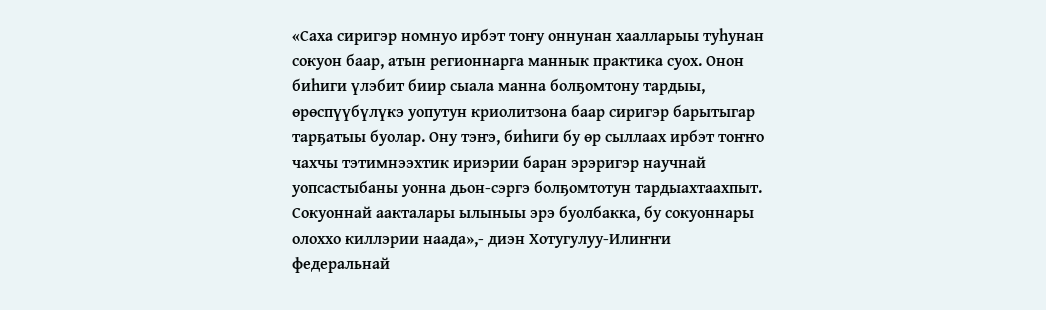«Саха сиригэр номнуо ирбэт тоҥу оннунан хаалларыы туһунан сокуон баар, атын регионнарга маннык практика суох. Онон биһиги үлэбит биир сыала манна болҕомтону тардыы, өрөспүүбүлүкэ уопутун криолитзона баар сиригэр барытыгар тарҕатыы буолар. Ону тэҥэ, биһиги бу өр сыллаах ирбэт тоҥҥо чахчы тэтимнээхтик ириэрии баран эрэригэр научнай уопсастыбаны уонна дьон-сэргэ болҕомтотун тардыахтаахпыт. Сокуоннай аакталары ылыныы эрэ буолбакка, бу сокуоннары олоххо киллэрии наада»,- диэн Хотугулуу-Илиҥҥи федеральнай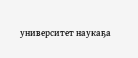университет наукаҕа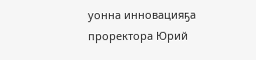уонна инновацияҕа проректора Юрий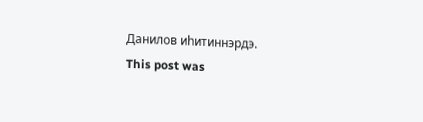Данилов иһитиннэрдэ.
This post was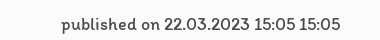published on 22.03.2023 15:05 15:05